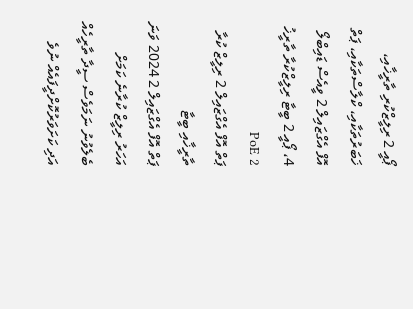ޕޯއީ 2 ރިލީޒްކުރި ތާރީޚާއި، ޚަބަރުތަކާއި، ކްލާސްތަކާއި، ޕަތް އޮފް އެގްޒައިލް 2 ވީއެސް ޑައިބްލޯ 4، ޕޯއީ 2 ބީޓާ ރިލީޒްކުރާ ތާރީޚު PoE 2
ޕަތް އޮފް އެގްޒައިލް 2 ރިލީޒް ކުރާ ތާރީޚާއި ބީޓާ
ޕަތް އޮފް އެގްޒައިލް 2 2024 ވަނަ އަހަރު ރިލީޒް ކުރާނެ ކަމަށް ބެލެވުނު ނަމަވެސް ސީދާ ތާރީހެއް އަދި ކަށަވަރުކޮށްދީފައެއް ނުވެ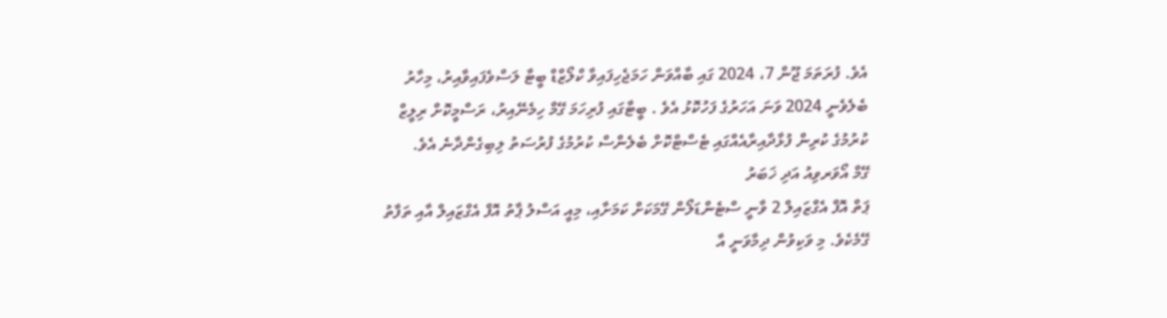އެވެ. ފުރަތަމަ ޖޫން 7، 2024 ގައި ބާއްވަން ހަމަޖެހިފައިވާ ކްލޯޒްޑް ބީޓާ ލަސްވެފައިވާއިރު، މިހާރު ބެލެވެނީ 2024 ވަނަ އަހަރުގެ ފަހުކޮޅު އެވެ . ބީޓާގައި ފުރިހަމަ ގޭމް ހިމެނޭއިރު، ރަސްމީކޮށް ރިލީޒް ކުރުމުގެ ކުރިން ފުޅާދާއިރާއެއްގައި ޓެސްޓްކޮށް ބެލެންސް ކުރުމުގެ ފުރުސަތު ލިބިގެންދާނެ އެވެ.
ގޭމް އޯވަރވިއު އަދި ޚަބަރު
ޕަތް އޮފް އެގްޒައިލް 2 ވާނީ ސްޓެންޑަލޯން ގޭމަކަށް ކަމަށާއި، މިއީ އަސްލު ޕާތު އޮފް އެގްޒައިލް އާއި ތަފާތު ގޭމެކެވެ. މި ވަކިވުން ދިމާވަނީ އާ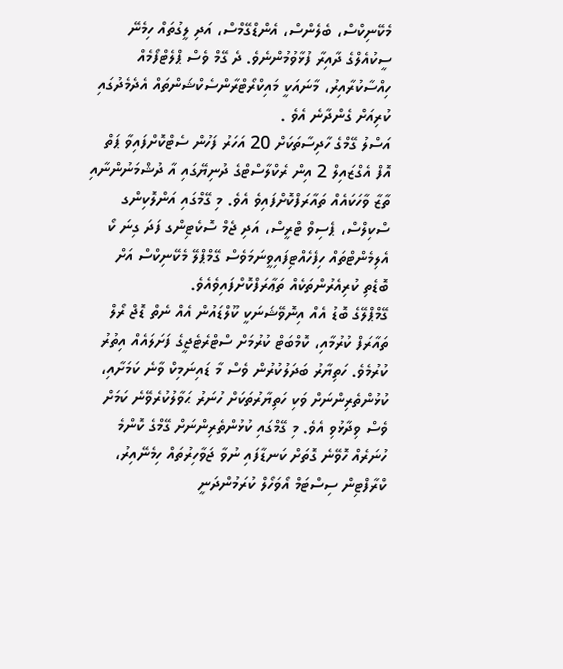މެކޭނިކްސް، ބެލެންސް، އެންޑްގޭމްސް، އަދި ލީގުތައް ހިމެނޭ ސީކުއެލްގެ ދާއިރާ ފުޅާވުމުންނެވެ. ދެ ގޭމް ވެސް ޕްލެޓްފޯމެއް ހިއްސާކުރާއިރު، މާނައަކީ މައިކްރޯޓްރާންސެކްޝަންތައް އެދެމެދުގައި ކުރިއަށް ގެންދާނެ އެވެ .
އަސްލު ގޭމްގެ ހާދިސާތަކަށް 20 އަހަރު ފަހުން ސެޓްކޮށްފައިވާ ޕަތް އޮފް އެގްޒައިލް 2 އިން ރެކްލާސްޓްގެ ދުނިޔޭގައި އާ ދުޝްމަނުންނާއި ތާޒާ ވާހަކައެއް ތައާރަފްކޮށްފައިވެ އެވެ. މި ގޭމްގައި އަންލޮކިންގ ސްކިލްސް، ޕެސިވް ޓްރީސް، އަދި ޖެމް ސޮކެޓިންގ ފަދަ ގިނަ ކޯ އެލިމެންޓްތައް ހިފެހެއްޓިފައިވީނަމަވެސް ގޭމްޕްލޭ މެކޭނިކްސް އަށް ބޮޑެތި ކުރިއެރުންތަކެއް ތަޢާރަފްކޮށްފައިވެއެވެ.
ގޭމްޕްލޭގެ ބޮޑު އެއް އިނޮވޭޝަނަކީ ކޫލްޑައުން އެއް ނެތް ޑޮޖް ރޯލް ތައާރަފް ކުރުމާއި، ކޮމްބަޓް ކުރުމަށް ސްޓްރެޓެޖީގެ ފަށަލައެއް އިތުރު ކުރުމެވެ. ހަތިޔާރު ބަދަލުކުރުން ވެސް މާ ޑައިނަމިކް ވާނެ ކަމަށާއި، ކުޅުންތެރިންނަށް ވަކި ހަތިޔާރުތަކަށް ހުނަރު ޙަވާލުކުރެވޭނެ ކަމަށް ވެސް ވިދާޅުވި އެވެ. މި ގޭމްގައި ކުޅުންތެރިންނަށް ގޭމްގެ ކޮންމެ ހުނަރެއް ހޮވޭނެ ގޮތަށް ކަނޑާފައި ނުވާ ޖަވާހިރުތައް ހިމެނޭއިރު، ކްރާފްޓިން ސިސްޓަމް އޯވަހޯލް ކުރަމުންދަނީ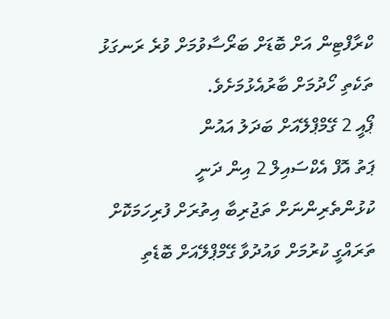ކްރާފްޓިން އަށް ބޮޑަށް ބަރޯސާވުމަށް ވުރެ ރަނގަޅު ތަކެތި ހޯދުމަށް ބާރުއެޅުމަށެވެ.
ޕޯއީ 2 ގޭމްޕްލޭއަށް ބަދަލު އައުން
ޕަތު އޮފް އެކްސައިލް 2 އިން ދަނީ ކުޅުންތެރިންނަށް ތަޖުރިބާ އިތުރަށް ފުރިހަމަކޮށް ތަރައްގީ ކުރުމަށް ވައުދުވާ ގޭމްޕްލޭއަށް ބޮޑެތި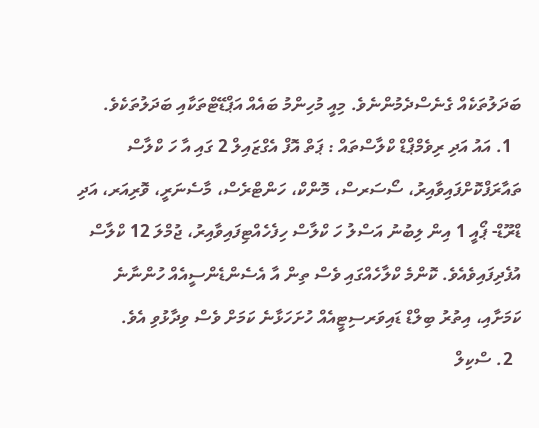ބަދަލުތަކެއް ގެނެސްދެމުންނެވެ. މިއީ މުހިންމު ބައެއް އަޕްޑޭޓްތަކާއި ބަދަލުތަކެވެ.
  1. އައު އަދި ރިވެމްޕްޑް ކްލާސްތައް : ޕަތް އޮފް އެގްޒައިލް 2 ގައި އާ ހަ ކްލާސް ތައާރަފްކޮށްފައިވާއިރު، ސޯސަރސް، މޮންކް، ހަންޓްރެސް، މާސެނަރީ، ވޮރިއަރ، އަދި ޑްރޫޑް- ޕޯއީ 1 އިން ލިބުނު އަސްލު ހަ ކްލާސް ހިފެހެއްޓިފައިވާއިރު، ޖުމްލަ 12 ކްލާސް އުފެދިފައިވެއެވެ. ކޮންމެ ކްލާހެއްގައި ވެސް ތިން އާ އެސެންޑެންސީއެއް ހުންނާނެ ކަމަށާއި، އިތުރު ބިލްޑް ޑައިވަރސިޓީއެއް ހުށަހަޅާނެ ކަމަށް ވެސް ވިދާޅުވި އެވެ.
  2. ސްކިލް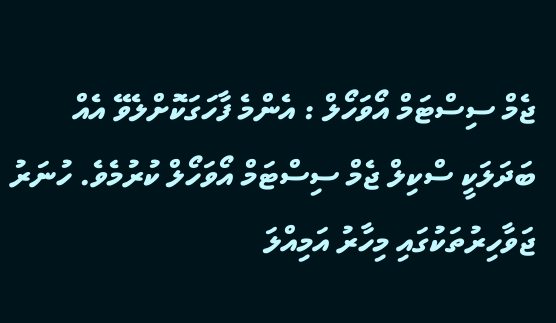ޖެމް ސިސްޓަމް އޯވަހޯލް : އެންމެ ފާހަގަކޮށްލެވޭ އެއް ބަދަލަކީ ސްކިލް ޖެމް ސިސްޓަމް އޯވަހޯލް ކުރުމެވެ. ހުނަރު ޖަވާހިރުތަކުގައި މިހާރު އަމިއްލަ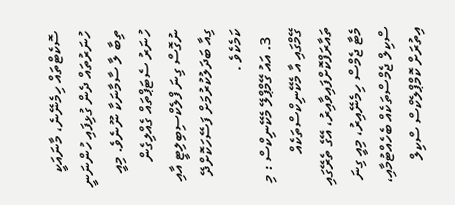ސޮކެޓްތައް ހިމެނޭނެ، މާނައަކީ ހުނަރުތައް ދެން ގުޅިފައި ހުންނަނީ ތިބާ ލާ ސާމާނަކާ ނޫނެވެ. މިއީ ހުނަރު ސެޓަޕްތައް ގެއްލިގެން ނުގޮސް ގިނަ ފްލެކްސިބިލިޓީ އާއި ގިއާ ބަދަލުކުރުމަށް ފަސޭހަކޮށްދޭ ކަމެކެވެ .
  3. އައު ގޭމްޕްލޭ މެކޭނިކްސް : މި ގޭމްގައި އާ މެކޭނިކްސްތަކެއް ތައާރަފްކޮށްފައިވާއިރު، އޭގެ ތެރޭގައި މެޓާ ޖެމްސް ހިމެނޭއިރު، މިއީ ގިނަ ސްކިލް ޖެމްސްތަކެއް ބެހެއްޓުމާއި، އިތުރަށް ކޮމްޕްލެކްސް ސްކިލް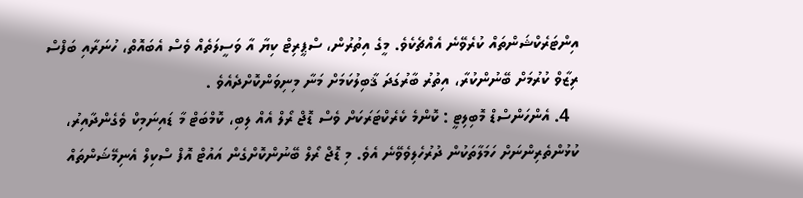އިންޓަރެކްޝަންތައް ކުރެވޭނެ އެއްޗެކެވެ. މީގެ އިތުރުން، ސްޕީރިޓް ކިޔާ އާ ވަސީލަތެއް ވެސް އެބައޮތް، ހުނަރާއި ބަފްސް ރިޒާވް ކުރުމަށް ބޭނުންކުރާ، އިތުރު ބާރުގަދަ ޤާބިލުކަމަށް މަނާ މިނިވަންކޮށްދެއެވެ .
  4. އެންހަންސްޑް މޮބިލިޓީ : ކޮންމެ ކެރެކްޓަރަކަށް ވެސް ޑޮޖް ރޯލް އެއް ލިބި، ކޮމްބަޓް މާ ޑައިނަމިކް ވެގެންދާއިރު، ކުޅުންތެރިންނަށް ހަމަލާތަކުން ދުރުހެލިވެވޭނެ އެވެ. މި ޑޮޖް ރޯލް ބޭނުންކޮށްގެން އައުޓް އޮފް ސްކިލް އެނިމޭޝަންތައް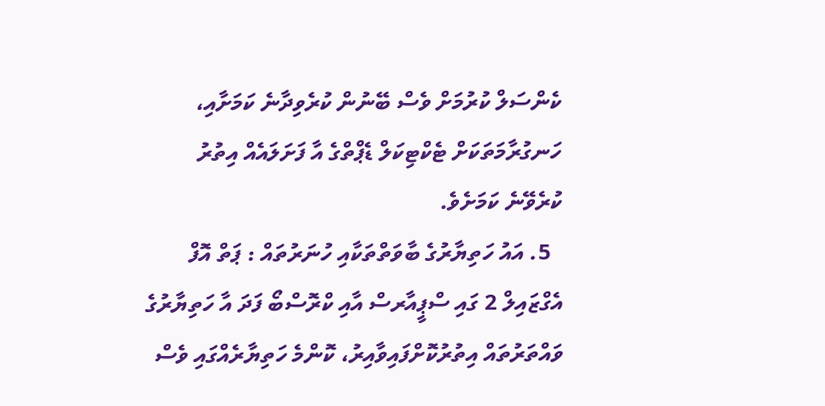ކެންސަލް ކުރުމަށް ވެސް ބޭނުން ކުރެވިދާނެ ކަމަށާއި، ހަނގުރާމަތަކަށް ޓެކްޓިކަލް ޑެޕްތްގެ އާ ފަށަލައެއް އިތުރު ކުރެވޭނެ ކަމަށެވެ.
  5. އައު ހަތިޔާރުގެ ބާވަތްތަކާއި ހުނަރުތައް : ޕަތް އޮފް އެގްޒައިލް 2 ގައި ސްޕީއާރސް އާއި ކްރޮސްބޯ ފަދަ އާ ހަތިޔާރުގެ ވައްތަރުތައް އިތުރުކޮށްފައިވާއިރު، ކޮންމެ ހަތިޔާރެއްގައި ވެސް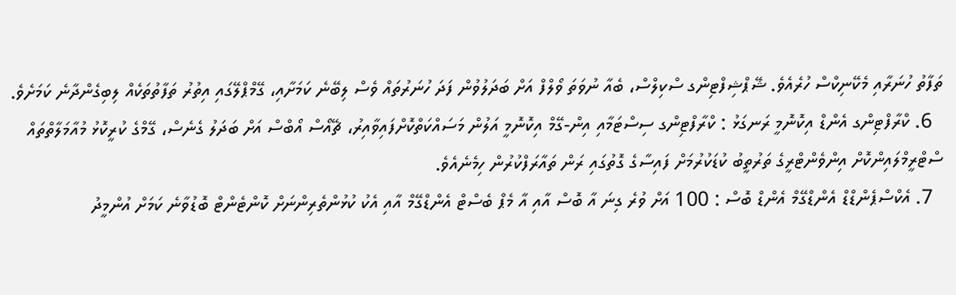ތަފާތު ހުނަރާއި މެކޭނިކްސް ހުރެއެވެ. ޝޭޕްޝިފްޓިންގ ސްކިލްސް، ބެއާ ނުވަތަ ވޯލްފް އަށް ބަދަލުވުން ފަދަ ހުނަރުތައް ވެސް ލިބޭނެ ކަމަށާއި، ގޭމްޕްލޭގައި އިތުރު ތަފާތުތަކެއް ލިބިގެންދާނެ ކަމަށެވެ.
  6. ކްރާފްޓިންގ އެންޑް އިކޮނޮމީ ރަނގަޅު : ކްރާފްޓިންގ ސިސްޓަމާއި އިން-ގޭމް އިކޮނޮމީ އަލުން މަސައްކަތްކޮށްފައިވާއިރު، ޗޭއޯސް އޯބްސް އަށް ބަދަލު ގެނެސް، ގޭމްގެ ކުރީކޮޅު މުއާމަލާތްތައް ސްޓްރީމްލައިންކޮށް އިންވެންޓްރީގެ ތަރުތީބު ކުޑަކުރުމަށް ފައިސާގެ ގޮތުގައި ރަން ތައާރަފްކުރުން ހިމެނެއެވެ.
  7. އެކްސްޕެންޑްޑް އެންޑްގޭމް އެންޑް ބޮސް : 100 އަށް ވުރެ ގިނަ އާ ބޮސް އާއި އާ މެޕް ބެސްޓް އެންޑްގޭމް އާއި އެކު ކުޅުންތެރިންނަށް ކޮންޓެންޓް ބޮޑުވާނެ ކަމަށް އުންމީދު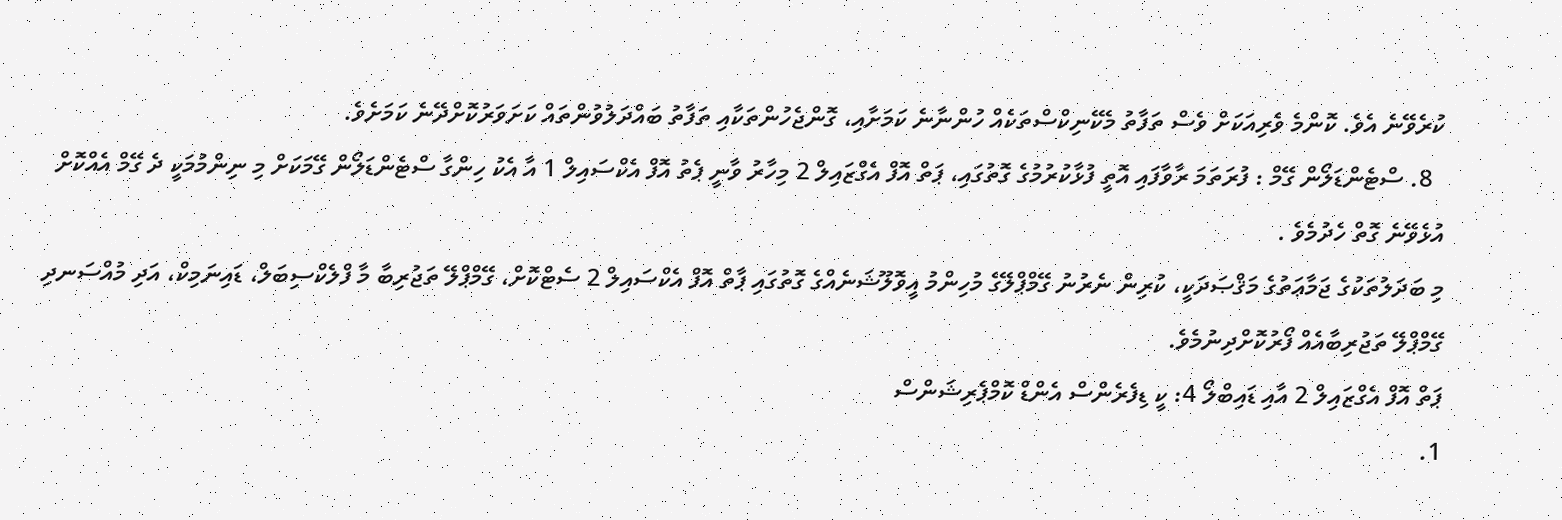ކުރެވޭނެ އެވެ. ކޮންމެ ވެރިއަކަށް ވެސް ތަފާތު މެކޭނިކްސްތަކެއް ހުންނާނެ ކަމަށާއި، ގޮންޖެހުންތަކާއި ތަފާތު ބައްދަލުވުންތައް ކަށަވަރުކޮށްދޭނެ ކަމަށެވެ.
  8. ސްޓެންޑަލޯން ގޭމް : ފުރަތަމަ ރާވާފައި އޮތީ ފުޅާކުރުމުގެ ގޮތުގައި، ޕަތް އޮފް އެގްޒައިލް 2 މިހާރު ވާނީ ޕެތު އޮފް އެކްސައިލް 1 އާ އެކު ހިންގާ ސްޓެންޑަލޯން ގޭމަކަށް މި ނިންމުމަކީ ދެ ގޭމް އެއްކޮށް އުޅެވޭނެ ގޮތް ހެދުމެވެ .
މި ބަދަލުތަކުގެ ޖަމާޢަތުގެ މަޤްޞަދަކީ، ކުރިން ނެރުނު ގޭމްޕްލޭގެ މުހިންމު އީވޮލޫޝަނެއްގެ ގޮތުގައި ޕާތް އޮފް އެކްސައިލް 2 ސެޓްކޮށް، ގޭމްޕްލޭ ތަޖުރިބާ މާ ފްލެކްސިބަލް، ޑައިނަމިކް، އަދި މުއްސަނދި ގޭމްޕްލޭ ތަޖުރިބާއެއް ފޯރުކޮށްދިނުމެވެ.
ޕަތް އޮފް އެގްޒައިލް 2 އާއި ޑައިބްލޯ 4: ކީ ޑިފެރެންސް އެންޑް ކޮމްޕެރިޝަންސް
1.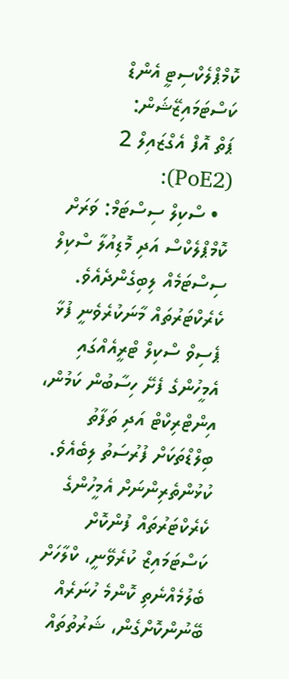ކޮމްޕްލެކްސިޓީ އެންޑް ކަސްޓަމައިޒޭޝަން:
ޕަތް އޮފް އެގްޒައިލް 2 (PoE2):
  • ސްކިލް ސިސްޓަމް: ވަރަށް ކޮމްޕްލެކްސް އަދި މޮޑިއުލާ ސްކިލް ސިސްޓަމެއް ލިބިގެންދެއެވެ. ކެރެކްޓަރުތައް މާނަކުރެވެނީ ފުޅާ ޕެސިވް ސްކިލް ޓްރީއެއްގައި އެމީހުންގެ ފެށޭ ހިސާބުން ކަމުން، އިންޓްރިކްޓް އަދި ތަފާތު ބިލްޑްތަކަށް ފުރުސަތު ލިބެއެވެ. ކުޅުންތެރިންނަށް އެމީހުންގެ ކެރެކްޓަރުތައް ފުންކޮށް ކަސްޓަމައިޒް ކުރެވޭނީ، ކްލާހަށް ބެލުމެއްނެތި ކޮންމެ ހުނަރެއް ބޭނުންކޮށްގެން، ޝަރުތުތައް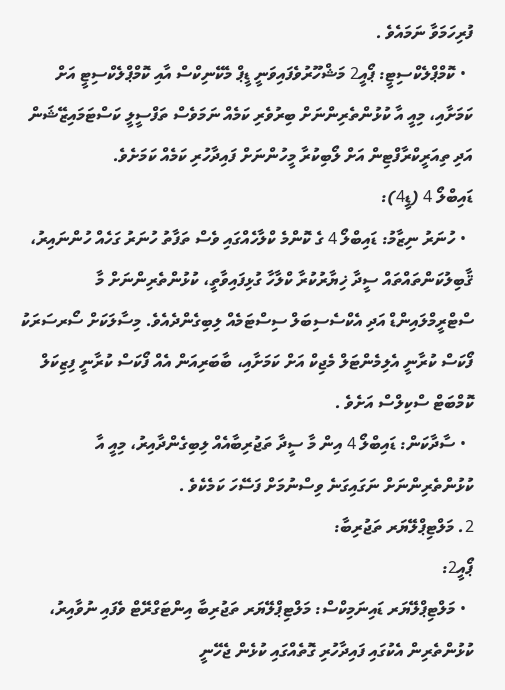ފުރިހަމަވާ ނަމައެވެ .
  • ކޮމްޕްލެކްސިޓީ: ޕޯއީ2 މަޝްހޫރުވެފައިވަނީ ޑީޕް މެކޭނިކްސް އާއި ކޮމްޕްލެކްސިޓީ އަށް ކަމަށާއި، މިއީ އާ ކުޅުންތެރިންނަށް ބިރުވެރި ކަމެއް ނަމަވެސް ތަފްސީލީ ކަސްޓަމައިޒޭޝަން އަދި ތިއަރީކްރާފްޓިން އަށް ލޯބިކުރާ މީހުންނަށް ފައިދާހުރި ކަމެއް ކަމަށެވެ.
ޑައިބްލޯ 4 (ޑީ4):
  • ހުނަރު ނިޒާމު: ޑައިބްލޯ 4 ގެ ކޮންމެ ކްލާހެއްގައި ވެސް ތަފާތު ހުނަރު ގަހެއް ހުންނައިރު، ޤާބިލުކަންތައްތައް ސީދާ ޚިޔާރުކުރާ ކްލާހާ ގުޅިފައިވާތީ، ކުޅުންތެރިންނަށް މާ ސްޓްރީމްލައިންޑް އަދި އެކްސެސިބަލް ސިސްޓަމެއް ލިބިގެންދެއެވެ. މިސާލަކަށް ސޯރސަރަކު ފޯކަސް ކުރާނީ އެލިމެންޓަލް މެޖިކް އަށް ކަމަށާއި، ބާބަރިއަން އެއް ފޯކަސް ކުރާނީ ފިޒިކަލް ކޮމްބަޓް ސްކިލްސް އަށެވެ .
  • ސާދާކަން: ޑައިބްލޯ 4 އިން މާ ސީދާ ތަޖުރިބާއެއް ލިބިގެންދާއިރު، މިއީ އާ ކުޅުންތެރިންނަށް ނަގައިގަނެ ވިސްނުމަށް ފަސޭހަ ކަމެކެވެ .
2. މަލްޓިޕްލޭޔަރ ތަޖުރިބާ:
ޕޯއީ2:
  • މަލްޓިޕްލޭޔަރ ޑައިނަމިކްސް: މަލްޓިޕްލޭޔަރ ތަޖުރިބާ އިންޓަގްރޭޓް ވެފައި ނުވާއިރު، ކުޅުންތެރިން އެކުގައި ފައިދާހުރި ގޮތެއްގައި ކުޅެން ޖެހޭނީ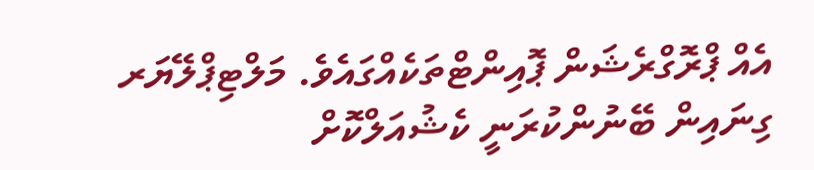އެއް ޕްރޮގްރެޝަން ޕޮއިންޓްތަކެއްގައެވެ. މަލްޓިޕްލޭޔަރ ގިނައިން ބޭނުންކުރަނީ ކެޝުއަލްކޮށް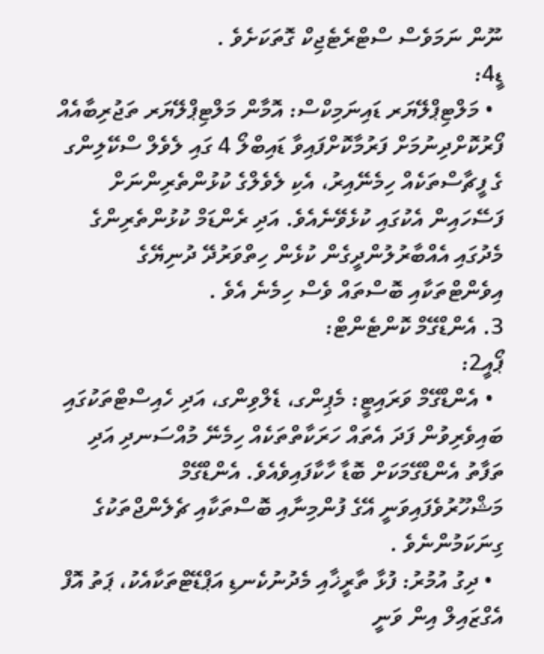ނޫން ނަމަވެސް ސްޓްރެޓެޖިކް ގޮތަކަށެވެ .
ޑީ4:
  • މަލްޓިޕްލޭޔަރ ޑައިނަމިކްސް: އޮމާން މަލްޓިޕްލޭޔަރ ތަޖުރިބާއެއް ފޯރުކޮށްދިނުމަށް ފަރުމާކޮށްފައިވާ ޑައިބްލޯ 4 ގައި ލެވެލް ސްކޭލިންގ ގެ ފީޗާސްތަކެއް ހިމެނޭއިރު، އެކި ލެވެލްގެ ކުޅުންތެރިންނަށް ފަސޭހައިން އެކުގައި ކުޅެވޭނެއެވެ. އަދި ރެންޑަމް ކުޅުންތެރިންގެ މެދުގައި އެއްބާރުލުންދީގެން ކުޅެން ހިތްވަރުދޭ ދުނިޔޭގެ އިވެންޓްތަކާއި ބޮސްތައް ވެސް ހިމެނެ އެވެ .
3. އެންޑްގޭމް ކޮންޓެންޓް:
ޕޯއީ2:
  • އެންޑްގޭމް ވަރައިޓީ: މެޕިންގ، ޑެލްވިންގ، އަދި ހެއިސްޓްތަކުގައި ބައިވެރިވުން ފަދަ އެތައް ހަރަކާތްތަކެއް ހިމެނޭ މުއްސަނދި އަދި ތަފާތު އެންޑްގޭމަކަށް ބޮޑާ ހާކާފައިވެއެވެ. އެންޑްގޭމް މަޝްހޫރުވެފައިވަނީ އޭގެ ފުންމިނާއި ބޮސްތަކާއި ޗެލެންޖްތަކުގެ ގިނަކަމުންނެވެ .
  • ދިގު އުމުރު: ފުޅާ ތާރީޚާއި މެދުނުކެނޑި އަޕްޑޭޓްތަކާއެކު، ޕަތު އޮފް އެގްޒައިލް އިން ވަނީ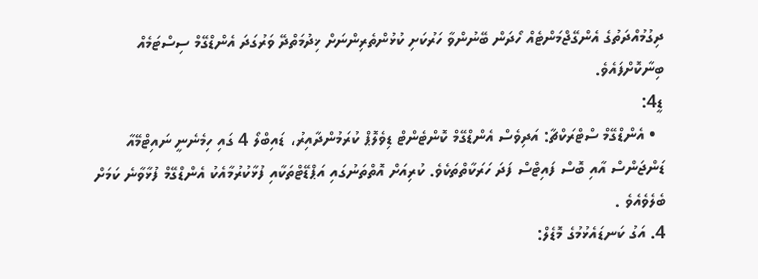ދިގުމުއްދަތުގެ އެންގޭޖްމަންޓެއް ހޯދަން ބޭނުންވާ ހަރުކަށި ކުޅުންތެރިންނަށް ޚިދުމަތްދޭ ވަރުގަދަ އެންޑްގޭމް ސިސްޓަމެއް ބިނާކޮށްފައެވެ.
ޑީ4:
  • އެންޑްގޭމް ސްޓްރަކްޗާ: އަދިވެސް އެންޑްގޭމް ކޮންޓެންޓް ޑިވެލޮޕް ކުރަމުންދާއިރު، ޑައިބްލޯ 4 ގައި ހިމެނެނީ ނައިޓްމޭއާ ޑަންޖަންސް އާއި ބޮސް ފައިޓްސް ފަދަ ހަރަކާތްތަކެވެ. ކުރިއަށް އޮތްތަނުގައި އަޕްޑޭޓްތަކާއި ފުޅާކުރުމާއެކު އެންޑްގޭމް ފުޅާވާނެ ކަމަށް ބެލެވެއެވެ .
4. އަގު ކަނޑައެޅުމުގެ މޮޑެލް: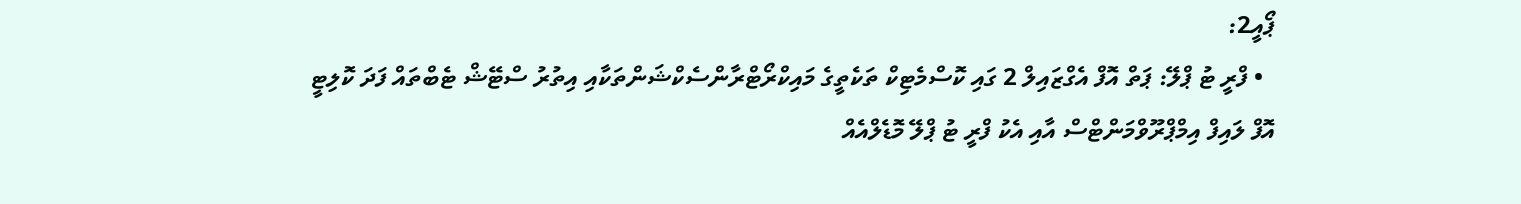ޕޯއީ2:
  • ފްރީ ޓު ޕްލޭ: ޕަތް އޮފް އެގްޒައިލް 2 ގައި ކޮސްމެޓިކް ތަކެތީގެ މައިކްރޯޓްރާންސެކްޝަންތަކާއި އިތުރު ސްޓޭޝް ޓެބްތައް ފަދަ ކޮލިޓީ އޮފް ލައިފް އިމްޕްރޫވްމަންޓްސް އާއި އެކު ފްރީ ޓު ޕްލޭ މޮޑެލްއެއް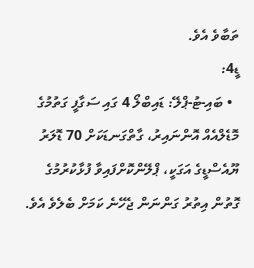ތަބާވެ އެވެ.
ޑީ4:
  • ބައި-ޓު-ޕްލޭ: ޑައިބްލޯ 4 ގައި ސަގާފީ ގަތުމުގެ މޮޑެލްއެއް އޮންނައިރު، ގާތްގަނޑަކަށް 70 ޑޮލަރު ޔޫއެސްޑީގެ އަގަކީ، ޕްލޭންކޮށްފައިވާ ފުޅާކުރުމުގެ ގޮތުން އިތުރު ގަންނަން ޖެހޭނެ ކަމަށް ބެލެވެ އެވެ.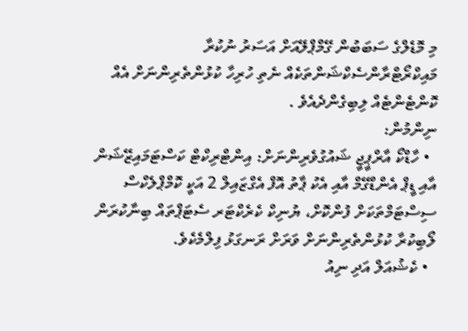މި މޮޑެލްގެ ސަބަބުން ގޭމްޕްލޭއަށް އަސަރު ނުކުރާ މައިކްރޯޓްރާންސެކްޝަންތަކެއް ނެތި ހުރިހާ ކުޅުންތެރިންނަށް އެއް ކޮންޓެންޓެއް ލިބިގެންދެއެވެ .
ނިންމުން:
  • ހާޑްކޯ އާރްޕީޖީ ޝައުގުވެރިންނަށް: އިންޓްރިކްޓް ކަސްޓަމައިޒޭޝަން އާއި ޑީޕް އެންޑްގޭމް އާއި އެކު ޕާތު އޮފް އެގްޒައިލް 2 އަކީ ކޮމްޕްލެކްސް ސިސްޓަމްތަކަށް ފުންކޮށް، ޔުނިކް ކެރެކްޓަރ ސެޓަޕްތައް ބިނާކުރަން ލޯބިކުރާ ކުޅުންތެރިންނަށް ވަރަށް ރަނގަޅު ފިލްމެކެވެ.
  • ކެޝުއަލް އަދި ނިއު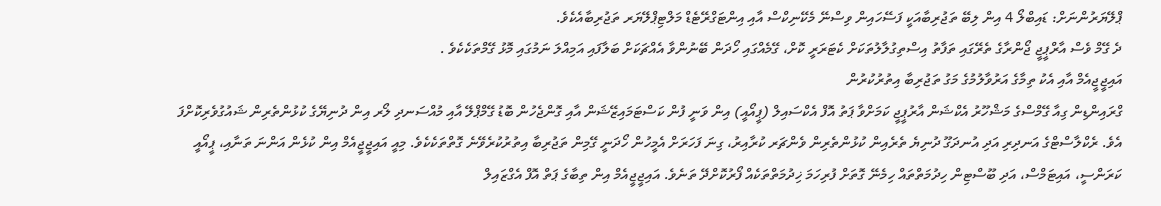ޕްލޭޔަރުންނަށް: ޑައިބްލޯ 4 އިން ލިބޭ ތަޖުރިބާއަކީ ފަސޭހައިން ވިސްނޭ މެކޭނިކްސް އާއި އިންޓަގްރޭޓެޑް މަލްޓިޕްލޭޔަރ ތަޖުރިބާއެކެވެ.
ދެ ގޭމް ވެސް އާރްޕީޖީ ޖޯންރާގެ ތެރޭގައި ތަފާތު އިސްތިގުލާލުތަކަށް ކެޓަރަރީ ކޮށް، ގޭމެއްގައި ހޯދަން ބޭނުންވާ އެއްޗަކަށް ބަލާފައި އަމިއްލަ ނަމުގައި މޮޅު ގޭމްތަކެކެވެ .
އައިޖީޖީއެމް އާއި އެކު ތިމާގެ އަރުވާލުމުގެ މަގު ތަޖުރިބާ އިތުރުކުރުން
ގްރައިންޑިން ގިއާ ގޭމްސްގެ މަޝްހޫރު އެކްޝަން އާރުޕީޖީ ކަމަށްވާ ޕަތު އޮފް އެކްސައިލް (ޕީއޯއީ) އިން ވަނީ ފުން ކަސްޓަމައިޒޭޝަން އާއި ގޮންޖެހުން ބޮޑު ގޭމްޕްލޭ އާއި މުއްސަނދި ލޯރ އިން ދުނިޔޭގެ ކުޅުންތެރިން ޝައުގުވެރިކޮށްފަ އެވެ. ރެކްލާސްޓްގެ އަނދިރި އަދި އުނދަގޫ ދުނިޔެ ތެރެއިން ކުޅުންތެރިން ވެންޗަރ ކުރާއިރު، ގިނަ ފަހަރަށް އެމީހުން ހޯދަނީ ގޭމިން ތަޖުރިބާ އިތުރުކުރެވޭނެ ގޮތްތަކެކެވެ. މިއީ އައިޖީޖީއެމް އިން ކުޅެން އަންނަ ތަނާއި، ޕީއޯއީ ކަރަންސީ، އައިޓަމްސް، އަދި ބޫސްޓިން ހިދުމަތްތައް ހިމެނޭ ގޮތަށް ފުރިހަމަ ޚިދުމަތްތަކެއް ފޯރުކޮށްދޭ ތަނެވެ. އައިޖީޖީއެމް އިން ތިބާގެ ޕަތް އޮފް އެގްޒައިލް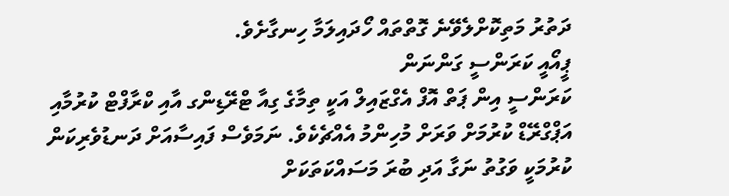ދަތުރު މަތިކޮށްލެވޭނެ ގޮތްތައް ހޯދައިލަމާ ހިނގާށެވެ.
ޕީއޯއީ ކަރަންސީ ގަންނަން
ކަރަންސީ އިން ޕަތް އޮފް އެގްޒައިލް އަކީ ތިމާގެ ގިއާ ޓްރޭޑިންގ އާއި ކްރާފްޓް ކުރުމާއި އަޕްގްރޭޑް ކުރުމަށް ވަރަށް މުހިންމު އެއްޗެކެވެ. ނަމަވެސް ފައިސާއަށް ދަނޑުވެރިކަން ކުރުމަކީ ވަގުތު ނަގާ އަދި ބުރަ މަސައްކަތަކަށް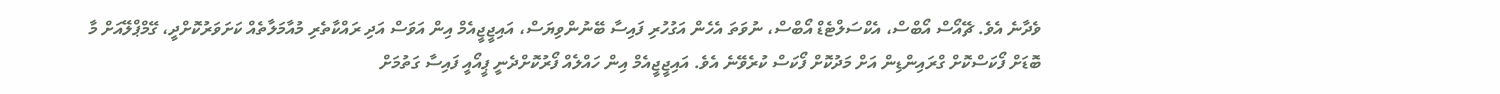ވެދާނެ އެވެ. ޗޭއޯސް އޯބްސް، އެކްސަލްޓެޑް އޯބްސް، ނުވަތަ އެހެން އަގުހުރި ފައިސާ ބޭނުންވިޔަސް، އައިޖީޖީއެމް އިން އަވަސް އަދި ރައްކާތެރި މުއާމަލާތެއް ކަށަވަރުކޮށްދީ، ގޭމްޕްލޭއަށް މާ ބޮޑަށް ފޯކަސްކޮށް ގްރައިންޑިން އަށް މަދުކޮށް ފޯކަސް ކުރެވޭނެ އެވެ. އައިޖީޖީއެމް އިން ހައްލެއް ފޯރުކޮށްދެނީ ޕީއޯއީ ފައިސާ ގަތުމަށް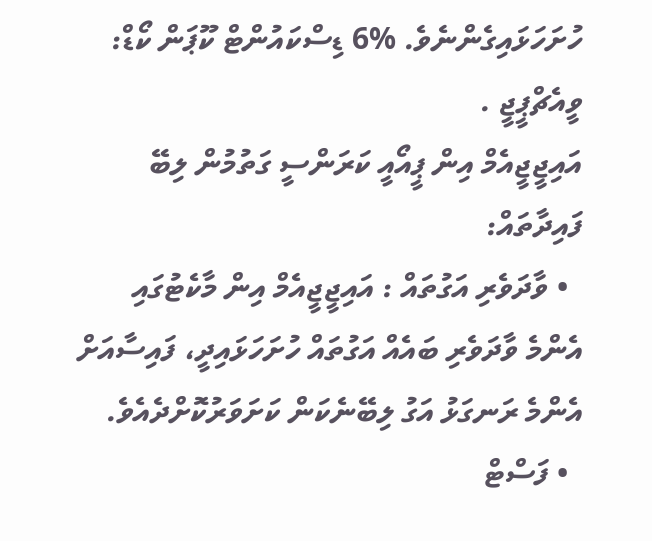ހުށަހަޅައިގެންނެވެ. %6 ޑިސްކައުންޓް ކޫޕަން ކޯޑް: ވީއެޗްޕީޖީ .
އައިޖީޖީއެމް އިން ޕީއޯއީ ކަރަންސީ ގަތުމުން ލިބޭ ފައިދާތައް:
  • ވާދަވެރި އަގުތައް : އައިޖީޖީއެމް އިން މާކެޓުގައި އެންމެ ވާދަވެރި ބައެއް އަގުތައް ހުށަހަޅައިދީ، ފައިސާއަށް އެންމެ ރަނގަޅު އަގު ލިބޭނެކަން ކަށަވަރުކޮށްދެއެވެ.
  • ފަސްޓް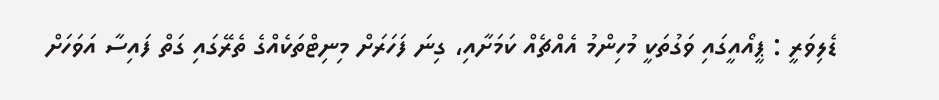ޑެލިވަރީ : ޕީއޯއީގައި ވަގުތަކީ މުހިންމު އެއްޗެއް ކަމަށާއި، ގިނަ ފަހަރަށް މިނިޓްތަކެއްގެ ތެރޭގައި ގަތް ފައިސާ އަވަހަށް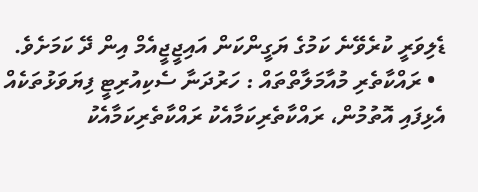ޑެލިވަރީ ކުރެވޭނެ ކަމުގެ ޔަގީންކަން އައިޖީޖީއެމް އިން ދޭ ކަމަށެވެ.
  • ރައްކާތެރި މުއާމަލާތްތައް : ހަރުދަނާ ސެކިއުރިޓީ ފިޔަވަޅުތަކެއް އެޅިފައި އޮތުމުން، ރައްކާތެރިކަމާއެކު ރައްކާތެރިކަމާއެކު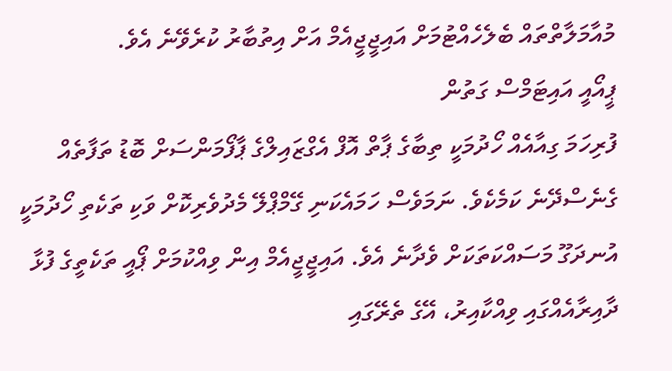މުއާމަލާތްތައް ބެލެހެއްޓުމަށް އައިޖީޖީއެމް އަށް އިތުބާރު ކުރެވޭނެ އެވެ.
ޕީއޯއީ އައިޓަމްސް ގަތުން
ފުރިހަމަ ގިއާއެއް ހޯދުމަކީ ތިބާގެ ޕާތް އޮފް އެގްޒައިލްގެ ޕާފޯމަންސަށް ބޮޑު ތަފާތެއް ގެނެސްދޭނެ ކަމެކެވެ. ނަމަވެސް ހަމައެކަނި ގޭމްޕްލޭ މެދުވެރިކޮށް ވަކި ތަކެތި ހޯދުމަކީ އުނދަގޫ މަސައްކަތަކަށް ވެދާނެ އެވެ. އައިޖީޖީއެމް އިން ވިއްކުމަށް ޕޯއީ ތަކެތީގެ ފުޅާ ދާއިރާއެއްގައި ވިއްކާއިރު، އޭގެ ތެރޭގައި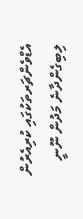އެޑްވެންޗަރތަކުގައި ކުރިއެރުން ލިބިގެންދާނެ މަދުން ނޫނީ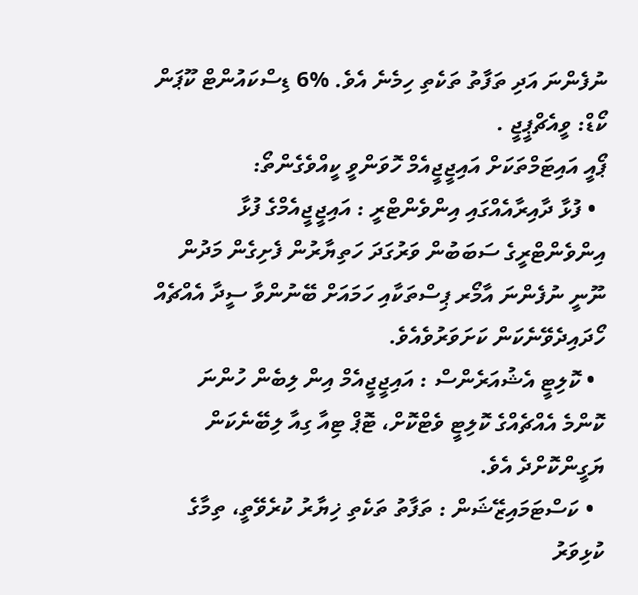ނުފެންނަ އަދި ތަފާތު ތަކެތި ހިމެނެ އެވެ. %6 ޑިސްކައުންޓް ކޫޕަން ކޯޑް: ވީއެޗްޕީޖީ .
ޕޯއީ އައިޓަމްތަކަށް އައިޖީޖީއެމް ހޮވަންވީ ކީއްވެގެންތޯ:
  • ފުޅާ ދާއިރާއެއްގައި އިންވެންޓްރީ : އައިޖީޖީއެމްގެ ފުޅާ އިންވެންޓްރީގެ ސަބަބުން ވަރުގަދަ ހަތިޔާރުން ފެށިގެން މަދުން ނޫނީ ނުފެންނަ އާމޯރ ޕިސްތަކާއި ހަމައަށް ބޭނުންވާ ސީދާ އެއްޗެއް ހޯދައިދެވޭނެކަން ކަށަވަރުވެއެވެ.
  • ކޮލިޓީ އެޝުއަރެންސް : އައިޖީޖީއެމް އިން ލިބެން ހުންނަ ކޮންމެ އެއްޗެއްގެ ކޮލިޓީ ވެޓްކޮށް، ޓޮޕް ޓިއާ ގިއާ ލިބޭނެކަން ޔަގީންކޮށްދެ އެވެ.
  • ކަސްޓަމައިޒޭޝަން : ތަފާތު ތަކެތި ޚިޔާރު ކުރެވޭތީ، ތިމާގެ ކުޅިވަރު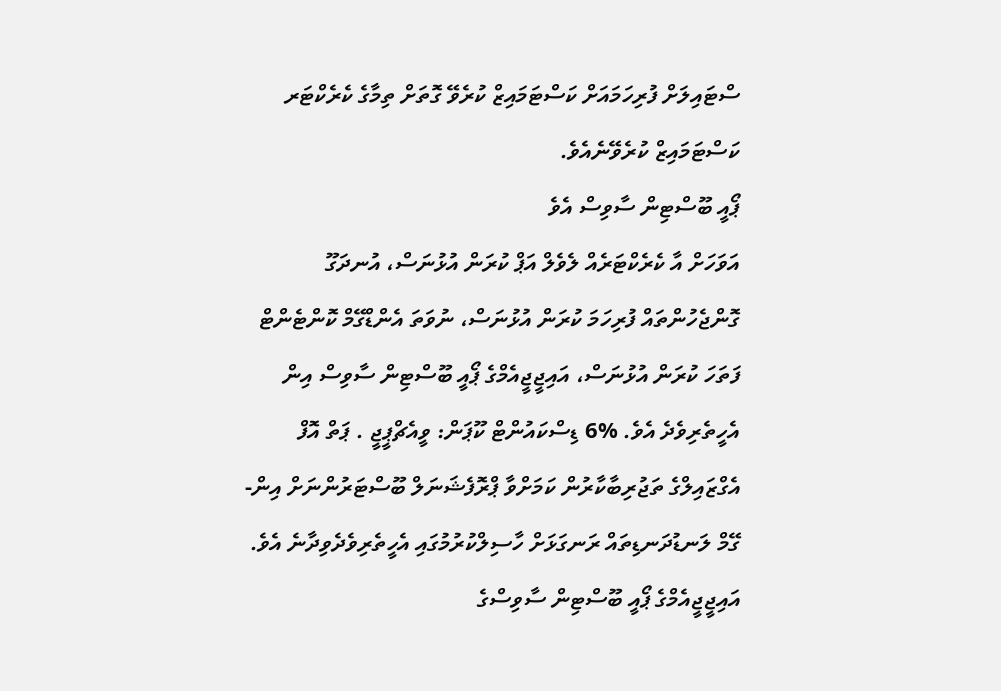ސްޓައިލަށް ފުރިހަމައަށް ކަސްޓަމައިޒް ކުރެވޭ ގޮތަށް ތިމާގެ ކެރެކްޓަރ ކަސްޓަމައިޒް ކުރެވޭނެއެވެ.
ޕޯއީ ބޫސްޓިން ސާވިސް އެވެ
އަވަހަށް އާ ކެރެކްޓަރެއް ލެވެލް އަޕް ކުރަން އުޅުނަސް، އުނދަގޫ ގޮންޖެހުންތައް ފުރިހަމަ ކުރަން އުޅުނަސް، ނުވަތަ އެންޑްގޭމް ކޮންޓެންޓް ފަތަހަ ކުރަން އުޅުނަސް، އައިޖީޖީއެމްގެ ޕޯއީ ބޫސްޓިން ސާވިސް އިން އެހީތެރިވެދެ އެވެ. %6 ޑިސްކައުންޓް ކޫޕަން: ވީއެޗްޕީޖީ . ޕަތް އޮފް އެގްޒައިލްގެ ތަޖުރިބާކާރުން ކަމަށްވާ ޕްރޮފެޝަނަލް ބޫސްޓަރުންނަށް އިން-ގޭމް ލަނޑުދަނޑިތައް ރަނގަޅަށް ހާސިލްކުރުމުގައި އެހީތެރިވެދެވިދާނެ އެވެ.
އައިޖީޖީއެމްގެ ޕޯއީ ބޫސްޓިން ސާވިސްގެ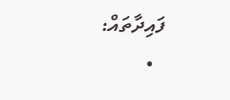ފައިދާތައް:
  •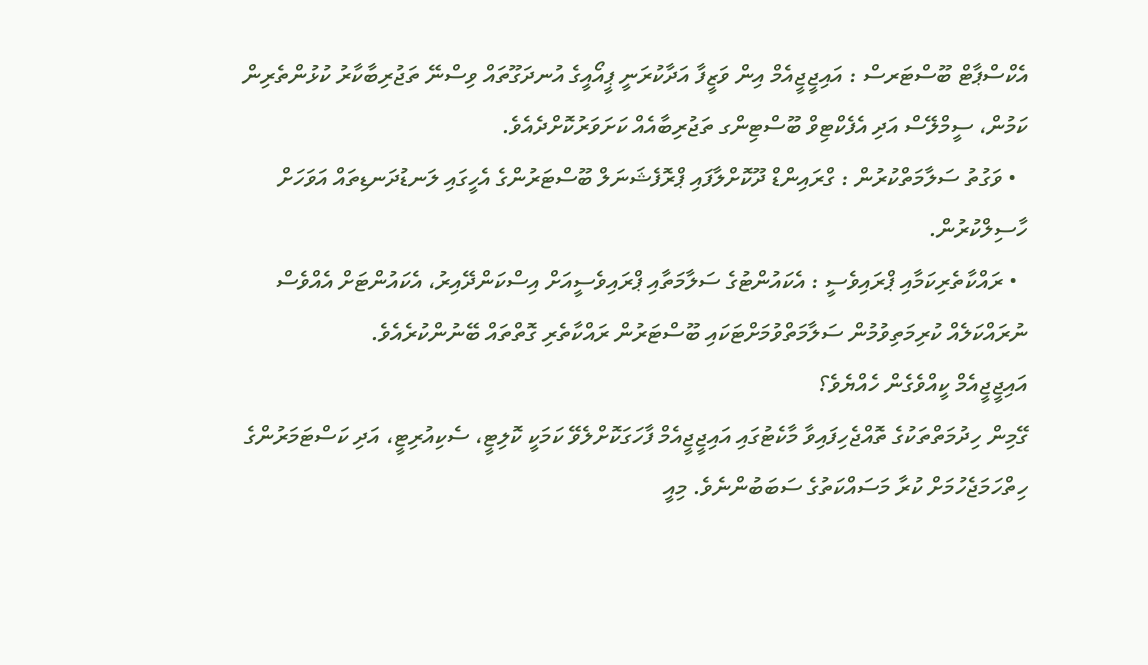އެކްސްޕާޓް ބޫސްޓަރސް : އައިޖީޖީއެމް އިން ވަޒީފާ އަދާކުރަނީ ޕީއޯއީގެ އުނދަގޫތައް ވިސްނޭ ތަޖުރިބާކާރު ކުޅުންތެރިން ކަމުން، ސީމްލޭސް އަދި އެފެކްޓިވް ބޫސްޓިންގ ތަޖުރިބާއެއް ކަށަވަރުކޮށްދެއެވެ.
  • ވަގުތު ސަލާމަތްކުރުން : ގްރައިންޑް ދޫކޮށްލާފައި ޕްރޮފެޝަނަލް ބޫސްޓަރުންގެ އެހީގައި ލަނޑުދަނޑިތައް އަވަހަށް ހާސިލްކުރުން.
  • ރައްކާތެރިކަމާއި ޕްރައިވެސީ : އެކައުންޓުގެ ސަލާމަތާއި ޕްރައިވެސީއަށް އިސްކަންދޭއިރު، އެކައުންޓަށް އެއްވެސް ނުރައްކަލެއް ކުރިމަތިވުމުން ސަލާމަތްވުމަށްޓަކައި ބޫސްޓަރުން ރައްކާތެރި ގޮތްތައް ބޭނުންކުރެއެވެ.
އައިޖީޖީއެމް ކީއްވެގެން ހެއްޔެވެ؟
ގޭމިން ހިދުމަތްތަކުގެ ތޮއްޖެހިފައިވާ މާކެޓުގައި އައިޖީޖީއެމް ފާހަގަކޮށްލެވޭ ކަމަކީ ކޮލިޓީ، ސެކިއުރިޓީ، އަދި ކަސްޓަމަރުންގެ ހިތްހަމަޖެހުމަށް ކުރާ މަސައްކަތުގެ ސަބަބުންނެވެ. މިއީ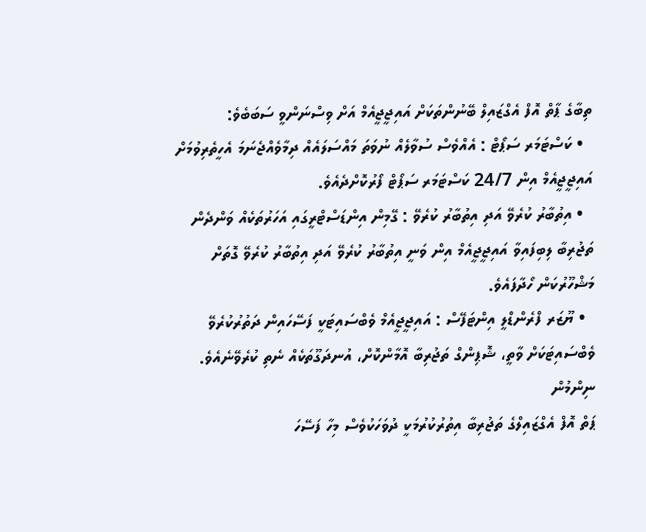ތިބާގެ ޕާތް އޮފް އެގްޒައިލް ބޭނުންތަކަށް އައިޖީޖީއެމް އަށް ވިސްނަންވީ ސަބަބެވެ:
  • ކަސްޓަމަރ ސަޕޯޓް : އެއްވެސް ސުވާލެއް ނުވަތަ މައްސަލައެއް ދިމާވެއްޖެނަމަ އެހީތެރިވުމަށް އައިޖީޖީއެމް އިން 24/7 ކަސްޓަމަރ ސަޕޯޓް ފޯރުކޮށްދެއެވެ.
  • އިތުބާރު ކުރެވޭ އަދި އިތުބާރު ކުރެވޭ : ގޭމިން އިންޑަސްޓްރީގައި އަހަރުތަކެއް ވަންދެން ތަޖުރިބާ ލިބިފައިވާ އައިޖީޖީއެމް އިން ވަނީ އިތުބާރު ކުރެވޭ އަދި އިތުބާރު ކުރެވޭ ގޮތަށް މަޝްހޫރުކަން ހޯދާފައެވެ.
  • ޔޫޒަރ ފްރެންޑްލީ އިންޓަފޭސް : އައިޖީޖީއެމް ވެބްސައިޓަކީ ފަސޭހައިން ދަތުރުކުރެވޭ ވެބްސައިޓަކަށް ވާތީ، ޝޮޕިންގް ތަޖުރިބާ އޮމާންކޮށް، އުނދަގޫތަކެއް ނެތި ކުރެވޭނެއެވެ.
ނިންމުން
ޕަތް އޮފް އެގްޒައިލްގެ ތަޖުރިބާ އިތުރުކުރުމަކީ ދުވަހަކުވެސް މިހާ ފަސޭހަ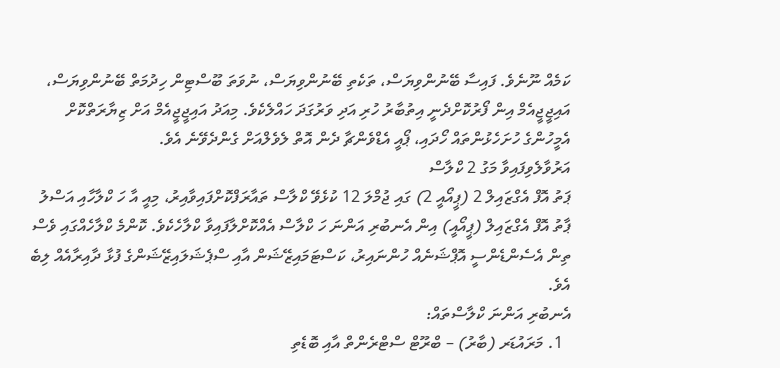ކަމެއް ނޫނެވެ. ފައިސާ ބޭނުންވިޔަސް، ތަކެތި ބޭނުންވިޔަސް، ނުވަތަ ބޫސްޓިން ހިދުމަތް ބޭނުންވިޔަސް، އައިޖީޖީއެމް އިން ފޯރުކޮށްދެނީ އިތުބާރު ހުރި އަދި ވަރުގަދަ ހައްލެކެވެ. މިއަދު އައިޖީޖީއެމް އަށް ޒިޔާރަތްކޮށް އެމީހުންގެ ހުށަހެޅުންތައް ހޯދައި، ޕޯއީ އެޑްވެންޗާ ދެން އޮތް ލެވެލްއަށް ގެންދެވޭނެ އެވެ.
އަރުވާލެވިފައިވާ މަގު 2 ކްލާސް
ޕަތު އޮފް އެގްޒައިލް 2 (ޕީއޯއީ 2) ގައި ޖުމްލަ 12 ކުޅެވޭ ކްލާސް ތައާރަފްކޮށްފައިވާއިރު، މިއީ އާ ހަ ކްލާހާއި އަސްލު ޕާތު އޮފް އެގްޒައިލް (ޕީއޯއީ) އިން އެނބުރި އަންނަ ހަ ކްލާސް އެއްކޮށްލާފައިވާ ކްލާހެކެވެ. ކޮންމެ ކްލާހެއްގައި ވެސް ތިން އެސެންޑެންސީ އޮޕްޝަނެއް ހުންނައިރު، ކަސްޓަމައިޒޭޝަން އާއި ސްޕެޝަލައިޒޭޝަންގެ ފުޅާ ދާއިރާއެއް ލިބެ އެވެ.
އެނބުރި އަންނަ ކްލާސްތައް:
  1. މަރައުޑަރ (ބާރު) – ބްރޫޓް ސްޓްރެންތް އާއި ބޮޑެތި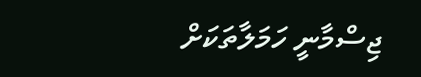ޖިސްމާނީ ހަމަލާތަކަށް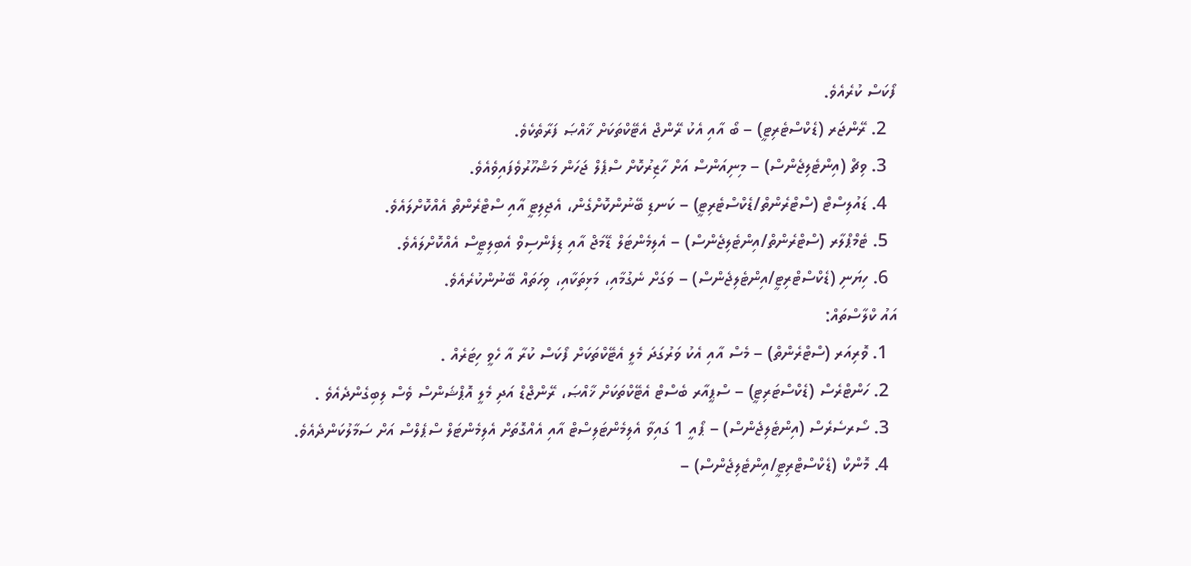ފޯކަސް ކުރެއެވެ.
  2. ރޭންޖަރ (ޑެކްސްޓެރިޓީ) – ބޯ އާއި އެކު ރޭންޖް އެޓޭކްތަކަށް ޚާއްޞަ ފަރާތެކެވެ.
  3. ވިޗް (އިންޓެލިޖެންސް) – މިނިއަންސް އަށް ހާޒިރުކޮށް ސްޕެލް ޖަހަން މަޝްހޫރުވެފައިވެއެވެ.
  4. ޑައުލިސްޓް (ސްޓްރެންތް/ޑެކްސްޓެރިޓީ) – ކަނޑި ބޭނުންކޮށްގެން، އެޖިލިޓީ އާއި ސްޓްރެންތް އެއްކޮށްލައެވެ.
  5. ޓެމްޕްލާރ (ސްޓްރެންތް/އިންޓެލިޖެންސް) – އެލިމެންޓަލް ޑޭމަޖް އާއި ޑިފެންސިވް އެބިލިޓީސް އެއްކޮށްލައެވެ.
  6. ހިޔަނި (ޑެކްސްޓްރިޓީ/އިންޓެލިޖެންސް) – ވަގަށް ނެގުމާއި، މަޅިތަކާއި، ވިހަތައް ބޭނުންކުރެއެވެ.
އައު ކްލާސްތައް:
  1. ވޮރިއަރ (ސްޓްރެންތް) – މެސް އާއި އެކު ވަރުގަދަ މެލީ އެޓޭކްތަކަށް ފޯކަސް ކުރާ އާ ހެވީ ހިޓަރެއް .
  2. ހަންޓްރެސް (ޑެކްސްޓަރިޓީ) – ސްޕީއާރ ބެސްޓް އެޓޭކްތަކަށް ޚާއްޞަ، ރޭންޖްޑް އަދި މެލީ އޮޕްޝަންސް ވެސް ލިބިގެންދެއެވެ .
  3. ސޯރސެރެސް (އިންޓެލިޖެންސް) – ޕޯއީ 1 ގައިވާ އެލިމެންޓަލިސްޓް އާއި އެއްގޮތަށް އެލިމެންޓަލް ސްޕެލްސް އަށް ސަމާލުކަންދެއެވެ.
  4. މޮންކް (ޑެކްސްޓްރިޓީ/އިންޓެލިޖެންސް) –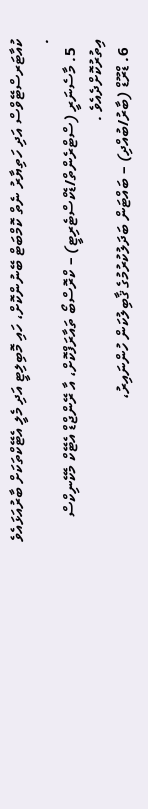ކުއާޓަރސްޓޭވްސް އަދި ހަތިޔާރު ނެތް ކޮމްބަޓް ބޭނުންކޮށް، ހައި މޮބިލިޓީ އަދި މެލީ އެޓޭކްތަކަށް ބާރުއަޅައެވެ .
  5. މާސެނަރީ (ސްޓްރެންތް/ޑެކްސްޓެރިޓީ) – ކްރޮސްބޯ ތައާރަފްކޮށް، އާ ރޭންޖްޑް އެޓޭކް މެކޭނިކްސް އިތުރުކޮށްދެއެވެ .
  6. ޑްރޫޑް (ބާރު/ބުއްދި) – ބައްޓަން ބަދަލުކުރުމުގެ ޤާބިލުކަން ހުންނައިރު،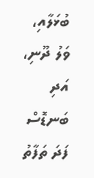ބުޅަލާއި، ވަލު ދޫނި، އަދި ބަނޑޮސް ފަދަ ތަފާތު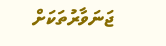ޖަނަވާރުތަކަށް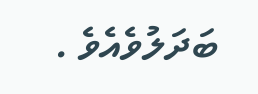ބަދަލުވެއެވެ .